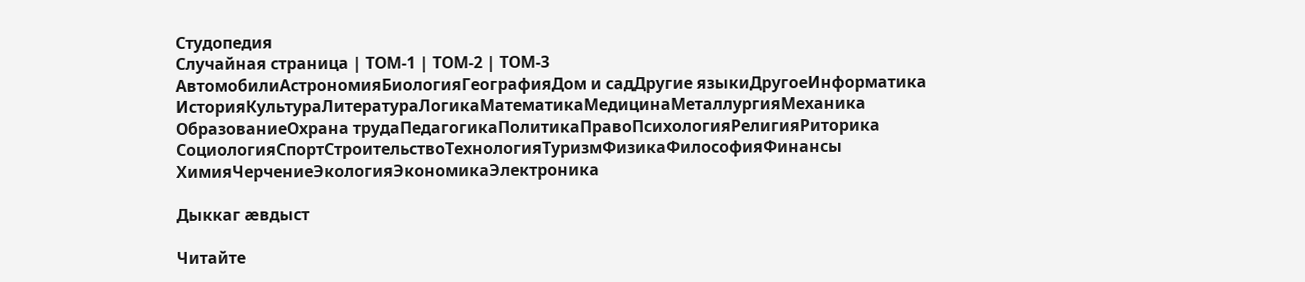Студопедия
Случайная страница | ТОМ-1 | ТОМ-2 | ТОМ-3
АвтомобилиАстрономияБиологияГеографияДом и садДругие языкиДругоеИнформатика
ИсторияКультураЛитератураЛогикаМатематикаМедицинаМеталлургияМеханика
ОбразованиеОхрана трудаПедагогикаПолитикаПравоПсихологияРелигияРиторика
СоциологияСпортСтроительствоТехнологияТуризмФизикаФилософияФинансы
ХимияЧерчениеЭкологияЭкономикаЭлектроника

Дыккаг æвдыст

Читайте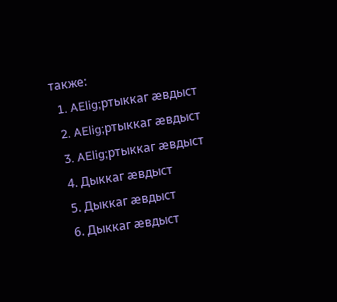также:
  1. AElig;ртыккаг æвдыст
  2. AElig;ртыккаг æвдыст
  3. AElig;ртыккаг æвдыст
  4. Дыккаг æвдыст
  5. Дыккаг æвдыст
  6. Дыккаг æвдыст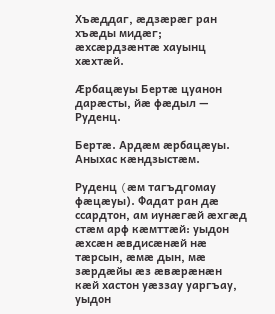Хъæддаг, æдзæрæг ран хъæды мидæг; æхсæрдзæнтæ хауынц хæхтæй.

Æрбацæуы Бертæ цуанон дарæсты, йæ фæдыл — Руденц.

Бертæ. Ардæм æрбацæуы. Аныхас кæндзыстæм.

Руденц (æм тагъдгомау фæцæуы). Фадат ран дæ ссардтон, ам иунæгæй æхгæд стæм арф кæмттæй: уыдон æхсæн æвдисæнæй нæ тæрсын, æмæ дын, мæ зæрдæйы æз æвæрæнæн кæй хастон уæззау уаргъау, уыдон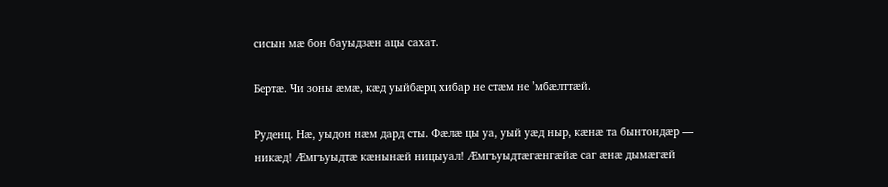сисын мæ бон бауыдзæн ацы сахат.

Бертæ. Чи зоны æмæ, кæд уыйбæрц хибар не стæм не ’мбæлттæй.

Руденц. Нæ, уыдон нæм дард сты. Фæлæ цы уа, уый уæд ныр, кæнæ та бынтондæр — никæд! Æмгъуыдтæ кæнынæй ницыуал! Æмгъуыдтæгæнгæйæ саг æнæ дымæгæй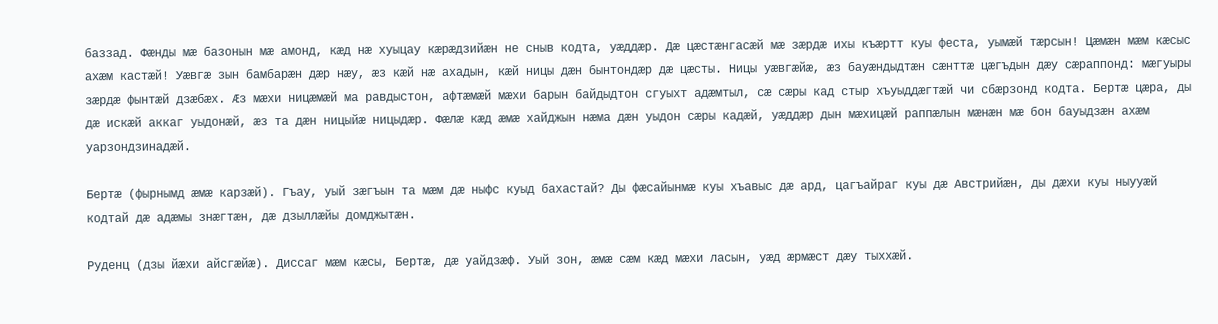баззад. Фæнды мæ базонын мæ амонд, кæд нæ хуыцау кæрæдзийæн не сныв кодта, уæддæр. Дæ цæстæнгасæй мæ зæрдæ ихы къæртт куы феста, уымæй тæрсын! Цæмæн мæм кæсыс ахæм кастæй! Уæвгæ зын бамбарæн дæр нæу, æз кæй нæ ахадын, кæй ницы дæн бынтондæр дæ цæсты. Ницы уæвгæйæ, æз бауæндыдтæн сæнттæ цæгъдын дæу сæраппонд: мæгуыры зæрдæ фынтæй дзæбæх. Æз мæхи ницæмæй ма равдыстон, афтæмæй мæхи барын байдыдтон сгуыхт адæмтыл, сæ сæры кад стыр хъуыддæгтæй чи сбæрзонд кодта. Бертæ цæра, ды дæ искæй аккаг уыдонæй, æз та дæн ницыйæ ницыдæр. Фæлæ кæд æмæ хайджын нæма дæн уыдон сæры кадæй, уæддæр дын мæхицæй раппæлын мæнæн мæ бон бауыдзæн ахæм уарзондзинадæй.

Бертæ (фырнымд æмæ карзæй). Гъау, уый зæгъын та мæм дæ ныфс куыд бахастай? Ды фæсайынмæ куы хъавыс дæ ард, цагъайраг куы дæ Австрийæн, ды дæхи куы ныууæй кодтай дæ адæмы знæгтæн, дæ дзыллæйы домджытæн.

Руденц (дзы йæхи айсгæйæ). Диссаг мæм кæсы, Бертæ, дæ уайдзæф. Уый зон, æмæ сæм кæд мæхи ласын, уæд æрмæст дæу тыххæй.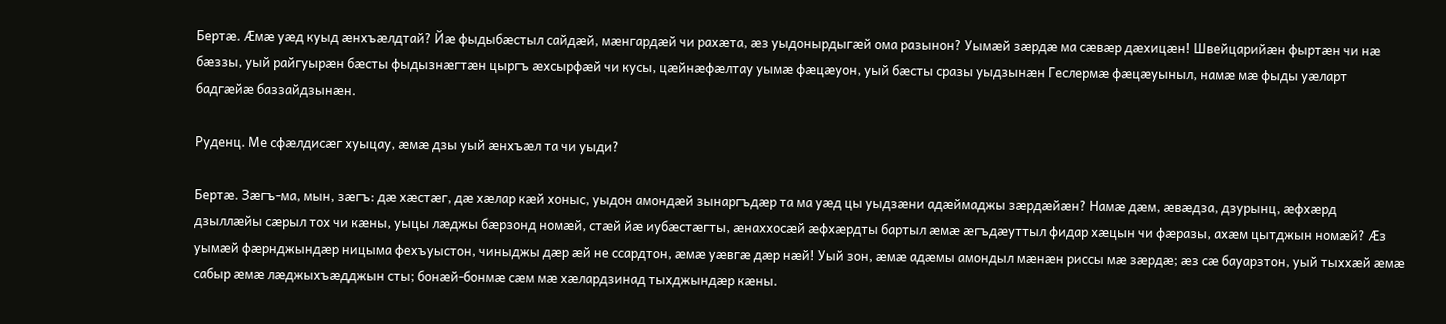Бертæ. Æмæ уæд куыд æнхъæлдтай? Йæ фыдыбæстыл сайдæй, мæнгардæй чи рахæта, æз уыдонырдыгæй ома разынон? Уымæй зæрдæ ма сæвæр дæхицæн! Швейцарийæн фыртæн чи нæ бæззы, уый райгуырæн бæсты фыдызнæгтæн цыргъ æхсырфæй чи кусы, цæйнæфæлтау уымæ фæцæуон, уый бæсты сразы уыдзынæн Геслермæ фæцæуыныл, намæ мæ фыды уæларт бадгæйæ баззайдзынæн.

Руденц. Ме сфæлдисæг хуыцау, æмæ дзы уый æнхъæл та чи уыди?

Бертæ. Зæгъ-ма, мын, зæгъ: дæ хæстæг, дæ хæлар кæй хоныс, уыдон амондæй зынаргъдæр та ма уæд цы уыдзæни адæймаджы зæрдæйæн? Намæ дæм, æвæдза, дзурынц, æфхæрд дзыллæйы сæрыл тох чи кæны, уыцы лæджы бæрзонд номæй, стæй йæ иубæстæгты, æнаххосæй æфхæрдты бартыл æмæ æгъдæуттыл фидар хæцын чи фæразы, ахæм цытджын номæй? Æз уымæй фæрнджындæр ницыма фехъуыстон, чиныджы дæр æй не ссардтон, æмæ уæвгæ дæр нæй! Уый зон, æмæ адæмы амондыл мæнæн риссы мæ зæрдæ; æз сæ бауарзтон, уый тыххæй æмæ сабыр æмæ лæджыхъæдджын сты; бонæй-бонмæ сæм мæ хæлардзинад тыхджындæр кæны.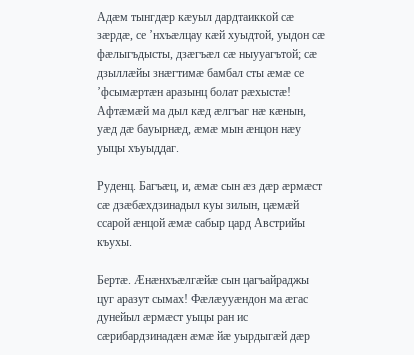Адæм тынгдæр кæуыл дардтаиккой сæ зæрдæ, се ’нхъæлцау кæй хуыдтой, уыдон сæ фæлыгъдысты, дзæгъæл сæ ныууагътой; сæ дзыллæйы знæгтимæ бамбал сты æмæ се ’фсымæртæн аразынц болат рæхыстæ! Афтæмæй ма дыл кæд æлгъаг нæ кæнын, уæд дæ бауырнæд, æмæ мын æнцон нæу уыцы хъуыддаг.

Руденц. Багъæц, и, æмæ сын æз дæр æрмæст сæ дзæбæхдзинадыл куы зилын, цæмæй ссарой æнцой æмæ сабыр цард Австрийы къухы.

Бертæ. Æнæнхъæлгæйæ сын цагъайраджы цуг аразут сымах! Фæлæууæндон ма æгас дунейыл æрмæст уыцы ран ис сæрибардзинадæн æмæ йæ уырдыгæй дæр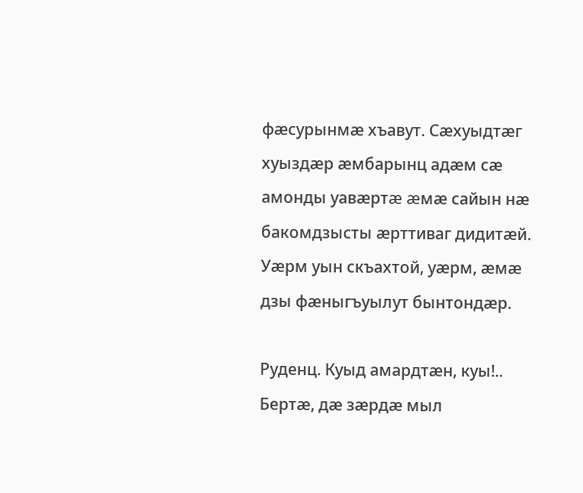фæсурынмæ хъавут. Сæхуыдтæг хуыздæр æмбарынц адæм сæ амонды уавæртæ æмæ сайын нæ бакомдзысты æрттиваг дидитæй. Уæрм уын скъахтой, уæрм, æмæ дзы фæныгъуылут бынтондæр.

Руденц. Куыд амардтæн, куы!.. Бертæ, дæ зæрдæ мыл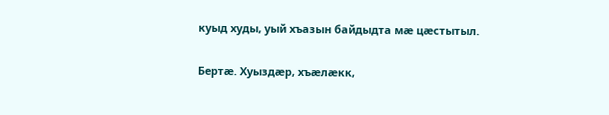куыд худы, уый хъазын байдыдта мæ цæстытыл.

Бертæ. Хуыздæр, хъæлæкк,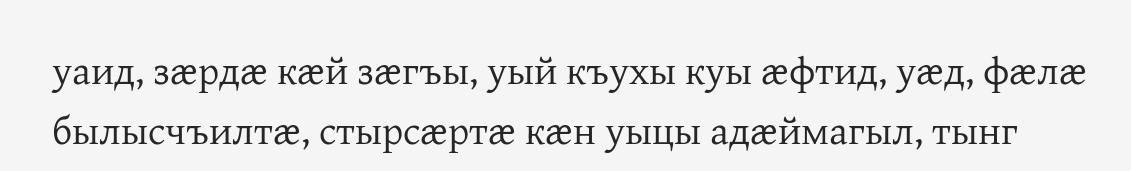уаид, зæрдæ кæй зæгъы, уый къухы куы æфтид, уæд, фæлæ былысчъилтæ, стырсæртæ кæн уыцы адæймагыл, тынг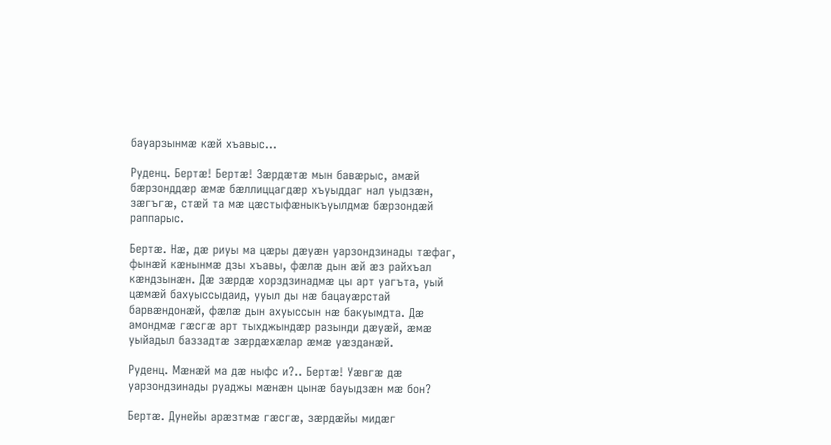бауарзынмæ кæй хъавыс...

Руденц. Бертæ! Бертæ! Зæрдæтæ мын бавæрыс, амæй бæрзонддæр æмæ бæллиццагдæр хъуыддаг нал уыдзæн, зæгъгæ, стæй та мæ цæстыфæныкъуылдмæ бæрзондæй раппарыс.

Бертæ. Нæ, дæ риуы ма цæры дæуæн уарзондзинады тæфаг, фынæй кæнынмæ дзы хъавы, фæлæ дын æй æз райхъал кæндзынæн. Дæ зæрдæ хорздзинадмæ цы арт уагъта, уый цæмæй бахуыссыдаид, ууыл ды нæ бацауæрстай барвæндонæй, фæлæ дын ахуыссын нæ бакуымдта. Дæ амондмæ гæсгæ арт тыхджындæр разынди дæуæй, æмæ уыйадыл баззадтæ зæрдæхæлар æмæ уæзданæй.

Руденц. Мæнæй ма дæ ныфс и?.. Бертæ! Уæвгæ дæ уарзондзинады руаджы мæнæн цынæ бауыдзæн мæ бон?

Бертæ. Дунейы арæзтмæ гæсгæ, зæрдæйы мидæг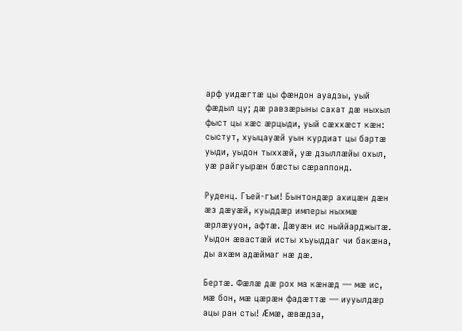арф уидæгтæ цы фæндон ауадзы, уый фæдыл цу; дæ равзæрыны сахат дæ ныхыл фыст цы хæс æрцыди, уый сæххæст кæн: сыстут, хуыцауæй уын курдиат цы бартæ уыди, уыдон тыххæй, уæ дзыллæйы охыл, уæ райгуырæн бæсты сæраппонд.

Руденц. Гъей-гъи! Бынтондæр ахицæн дæн æз дæуæй, куыддæр имперы ныхмæ æрлæууон, афтæ. Дæуæн ис ныййарджытæ. Уыдон æвастæй исты хъуыддаг чи бакæна, ды ахæм адæймаг нæ дæ.

Бертæ. Фæлæ дæ рох ма кæнæд — мæ ис, мæ бон, мæ цæрæн фадæттæ — иууылдæр ацы ран сты! Æмæ, æвæдза,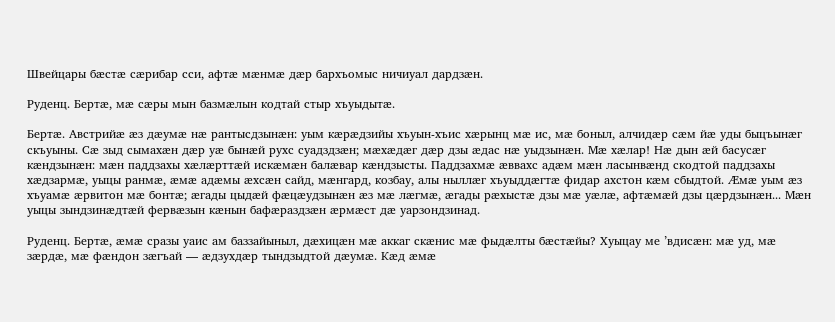Швейцары бæстæ сæрибар сси, афтæ мæнмæ дæр бархъомыс ничиуал дардзæн.

Руденц. Бертæ, мæ сæры мын базмæлын кодтай стыр хъуыдытæ.

Бертæ. Австрийæ æз дæумæ нæ рантысдзынæн: уым кæрæдзийы хъуын-хъис хæрынц мæ ис, мæ боныл, алчидæр сæм йæ уды быцъынæг скъуыны. Сæ зыд сымахæн дæр уæ бынæй рухс суадздзæн; мæхæдæг дæр дзы æдас нæ уыдзынæн. Мæ хæлар! Нæ дын æй басусæг кæндзынæн: мæн паддзахы хæлæрттæй искæмæн балæвар кæндзысты. Паддзахмæ æввахс адæм мæн ласынвæнд скодтой паддзахы хæдзармæ, уыцы ранмæ, æмæ адæмы æхсæн сайд, мæнгард, козбау, алы ныллæг хъуыддæгтæ фидар ахстон кæм сбыдтой. Æмæ уым æз хъуамæ æрвитон мæ бонтæ; æгады цыдæй фæцæудзынæн æз мæ лæгмæ, æгады рæхыстæ дзы мæ уæлæ, афтæмæй дзы цæрдзынæн... Мæн уыцы зындзинæдтæй фервæзын кæнын бафæраздзæн æрмæст дæ уарзондзинад.

Руденц. Бертæ, æмæ сразы уаис ам баззайыныл, дæхицæн мæ аккаг скæнис мæ фыдæлты бæстæйы? Хуыцау ме ’вдисæн: мæ уд, мæ зæрдæ, мæ фæндон зæгъай — æдзухдæр тындзыдтой дæумæ. Кæд æмæ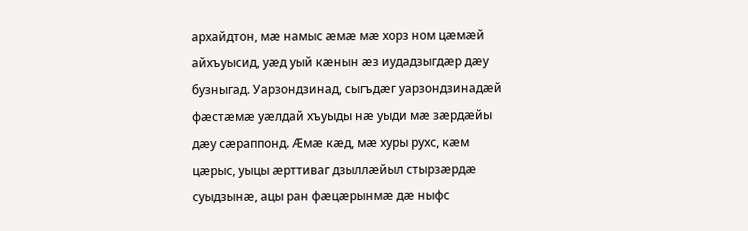архайдтон, мæ намыс æмæ мæ хорз ном цæмæй айхъуысид, уæд уый кæнын æз иудадзыгдæр дæу бузныгад. Уарзондзинад, сыгъдæг уарзондзинадæй фæстæмæ уæлдай хъуыды нæ уыди мæ зæрдæйы дæу сæраппонд. Æмæ кæд, мæ хуры рухс, кæм цæрыс, уыцы æрттиваг дзыллæйыл стырзæрдæ суыдзынæ, ацы ран фæцæрынмæ дæ ныфс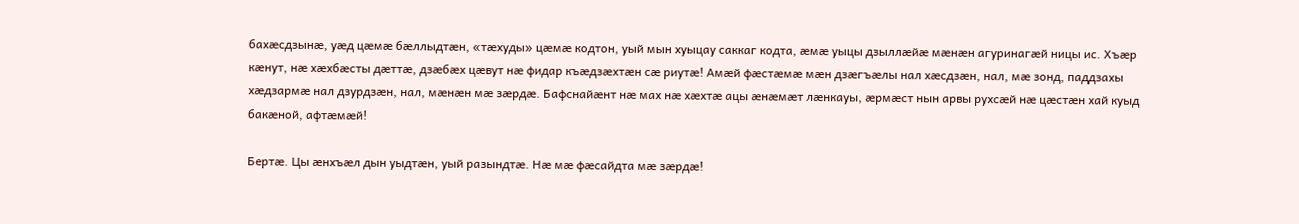бахæсдзынæ, уæд цæмæ бæллыдтæн, «тæхуды» цæмæ кодтон, уый мын хуыцау саккаг кодта, æмæ уыцы дзыллæйæ мæнæн агуринагæй ницы ис. Хъæр кæнут, нæ хæхбæсты дæттæ, дзæбæх цæвут нæ фидар къæдзæхтæн сæ риутæ! Амæй фæстæмæ мæн дзæгъæлы нал хæсдзæн, нал, мæ зонд, паддзахы хæдзармæ нал дзурдзæн, нал, мæнæн мæ зæрдæ. Бафснайæнт нæ мах нæ хæхтæ ацы æнæмæт лæнкауы, æрмæст нын арвы рухсæй нæ цæстæн хай куыд бакæной, афтæмæй!

Бертæ. Цы æнхъæл дын уыдтæн, уый разындтæ. Нæ мæ фæсайдта мæ зæрдæ!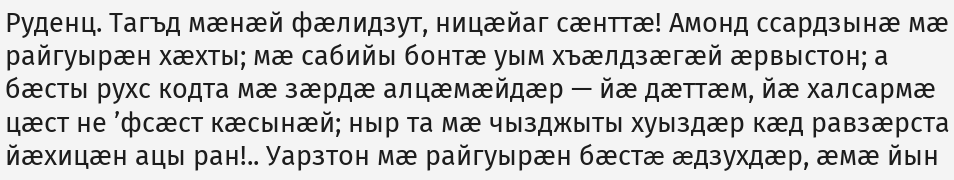Руденц. Тагъд мæнæй фæлидзут, ницæйаг сæнттæ! Амонд ссардзынæ мæ райгуырæн хæхты; мæ сабийы бонтæ уым хъæлдзæгæй æрвыстон; а бæсты рухс кодта мæ зæрдæ алцæмæйдæр — йæ дæттæм, йæ халсармæ цæст не ’фсæст кæсынæй; ныр та мæ чызджыты хуыздæр кæд равзæрста йæхицæн ацы ран!.. Уарзтон мæ райгуырæн бæстæ æдзухдæр, æмæ йын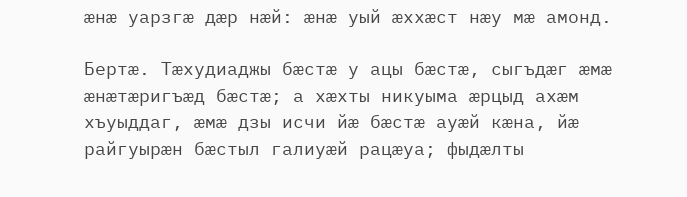æнæ уарзгæ дæр нæй: æнæ уый æххæст нæу мæ амонд.

Бертæ. Тæхудиаджы бæстæ у ацы бæстæ, сыгъдæг æмæ æнæтæригъæд бæстæ; а хæхты никуыма æрцыд ахæм хъуыддаг, æмæ дзы исчи йæ бæстæ ауæй кæна, йæ райгуырæн бæстыл галиуæй рацæуа; фыдæлты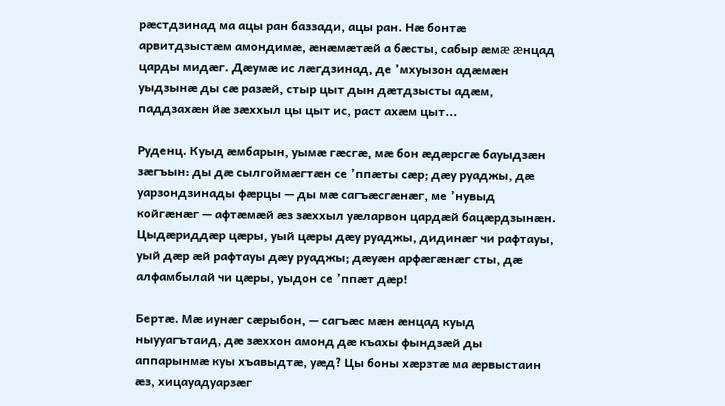рæстдзинад ма ацы ран баззади, ацы ран. Нæ бонтæ арвитдзыстæм амондимæ, æнæмæтæй а бæсты, сабыр æмæ æнцад царды мидæг. Дæумæ ис лæгдзинад, де ’мхуызон адæмæн уыдзынæ ды сæ разæй, стыр цыт дын дæтдзысты адæм, паддзахæн йæ зæххыл цы цыт ис, раст ахæм цыт...

Руденц. Куыд æмбарын, уымæ гæсгæ, мæ бон æдæрсгæ бауыдзæн зæгъын: ды дæ сылгоймæгтæн се ’ппæты сæр; дæу руаджы, дæ уарзондзинады фæрцы — ды мæ сагъæсгæнæг, ме ’нувыд койгæнæг — афтæмæй æз зæххыл уæларвон цардæй бацæрдзынæн. Цыдæриддæр цæры, уый цæры дæу руаджы, дидинæг чи рафтауы, уый дæр æй рафтауы дæу руаджы; дæуæн арфæгæнæг сты, дæ алфамбылай чи цæры, уыдон се ’ппæт дæр!

Бертæ. Мæ иунæг сæрыбон, — сагъæс мæн æнцад куыд ныууагътаид, дæ зæххон амонд дæ къахы фындзæй ды аппарынмæ куы хъавыдтæ, уæд? Цы боны хæрзтæ ма æрвыстаин æз, хицауадуарзæг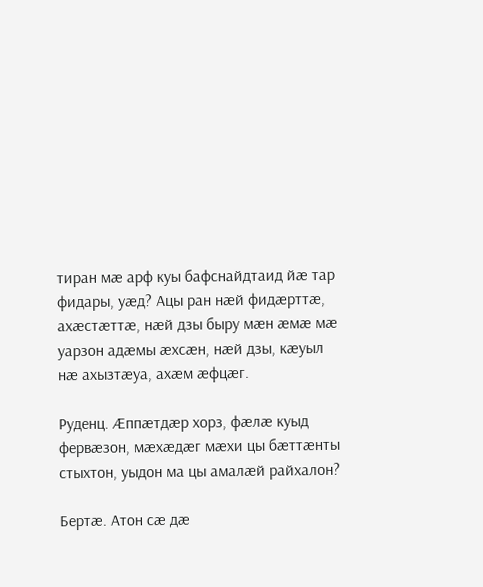тиран мæ арф куы бафснайдтаид йæ тар фидары, уæд? Ацы ран нæй фидæрттæ, ахæстæттæ, нæй дзы быру мæн æмæ мæ уарзон адæмы æхсæн, нæй дзы, кæуыл нæ ахызтæуа, ахæм æфцæг.

Руденц. Æппæтдæр хорз, фæлæ куыд фервæзон, мæхæдæг мæхи цы бæттæнты стыхтон, уыдон ма цы амалæй райхалон?

Бертæ. Атон сæ дæ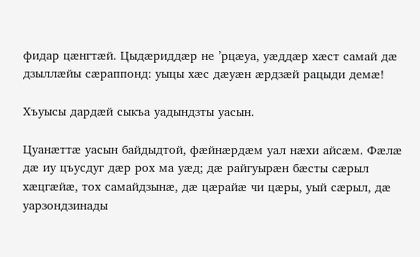фидар цæнгтæй. Цыдæриддæр не ’рцæуа, уæддæр хæст самай дæ дзыллæйы сæраппонд: уыцы хæс дæуæн æрдзæй рацыди демæ!

Хъуысы дардæй сыкъа уадындзты уасын.

Цуанæттæ уасын байдыдтой, фæйнæрдæм уал нæхи айсæм. Фæлæ дæ иу цъусдуг дæр рох ма уæд; дæ райгуырæн бæсты сæрыл хæцгæйæ, тох самайдзынæ, дæ цæрайæ чи цæры, уый сæрыл, дæ уарзондзинады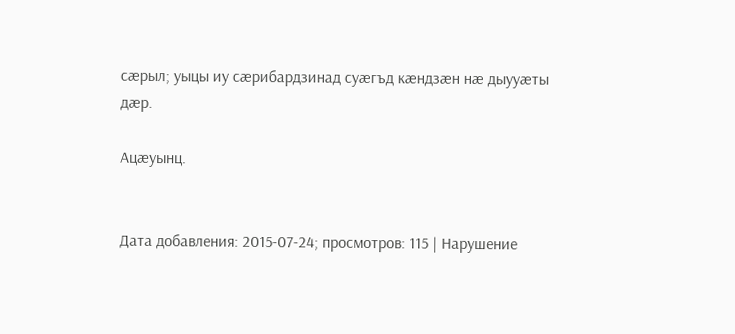сæрыл; уыцы иу сæрибардзинад суæгъд кæндзæн нæ дыууæты дæр.

Ацæуынц.


Дата добавления: 2015-07-24; просмотров: 115 | Нарушение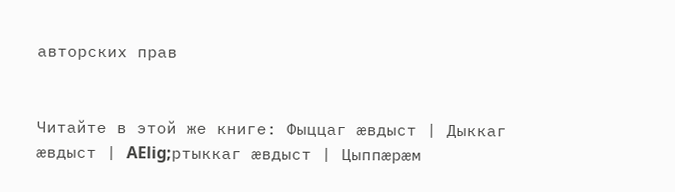авторских прав


Читайте в этой же книге: Фыццаг æвдыст | Дыккаг æвдыст | AElig;ртыккаг æвдыст | Цыппæрæм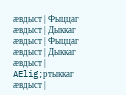æвдыст | Фыццаг æвдыст | Дыккаг æвдыст | Фыццаг æвдыст | Дыккаг æвдыст | AElig;ртыккаг æвдыст |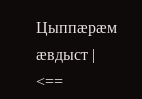Цыппæрæм æвдыст |
<==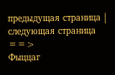предыдущая страница | следующая страница ==>
Фыццаг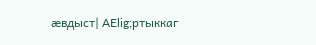æвдыст| AElig;ртыккаг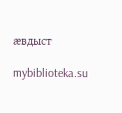æвдыст

mybiblioteka.su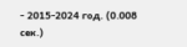- 2015-2024 год. (0.008 сек.)